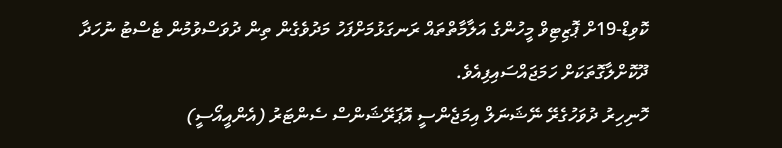ކޮވިޑް-19ށް ޕޮޒިޓިވް މީހުންގެ އަލާމާތްތައް ރަނގަޅުމަށްފަހު މަދުވެގެން ތިން ދުވަސްވުމުން ޓެސްޓު ނުހަދާ ދޫކޮށްލާގޮތަކަށް ހަމަޖައްސައިފިއެވެ.
ހޮނިހިރު ދުވަހުގެރޭ ނޭޝަނަލް އިމަޖެންސީ އޮޕަރޭޝަންސް ސެންޓަރު (އެންއީއޯސީ)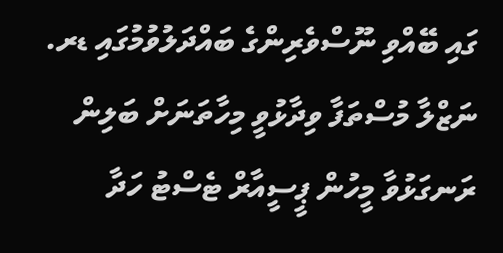ގައި ބޭއްވި ނޫސްވެރިންގެ ބައްދަލުވުމުގައި ޑރ. ނަޒްލާ މުސްތަފާ ވިދާޅުވީ މިހާތަނަށް ބަލިން ރަނގަޅުވާ މީހުން ޕީސީއާރް ޓެސްޓު ހަދާ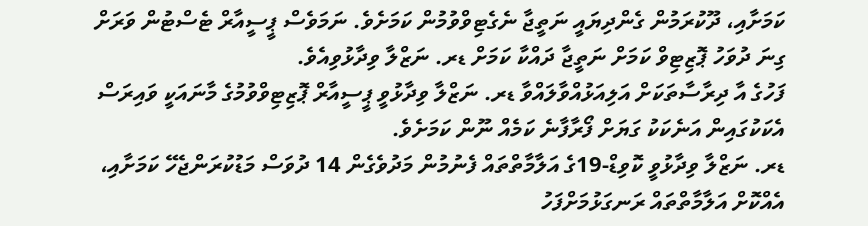ކަމަށާއި، ދޫކުރަމުން ގެންދިޔައީ ނަތީޖާ ނެގެޓިވްވުމުން ކަމަށެވެ. ނަމަވެސް ޕީސީއާރް ޓެސްޓުން ވަރަށް ގިނަ ދުވަހު ޕޮޒިޓިވް ކަމަށް ނަތީޖާ ދައްކާ ކަމަށް ޑރ. ނަޒްލާ ވިދާޅުވިއެވެ.
ފަހުގެ އާ ދިރާސާތަކަށް އަލިއަޅުއްވާލައްވާ ޑރ. ނަޒްލާ ވިދާޅުވީ ޕީސީއާރް ޕޮޒިޓިވްވުމުގެ މާނައަކީ ވައިރަސް އެކަކުގައިން އަނެކަކު ގަޔަށް ފޯރާފާނެ ކަމެއް ނޫން ކަމަށެވެ.
ޑރ. ނަޒްލާ ވިދާޅުވީ ކޮވިޑް-19ގެ އަލާމާތްތައް ފެނުމުން މަދުވެގެން 14 ދުވަސް މަޑުކުރަންޖެހޭ ކަމަށާއި، އެއްކޮށް އަލާމާތްތައް ރަނގަޅުމަށްފަހު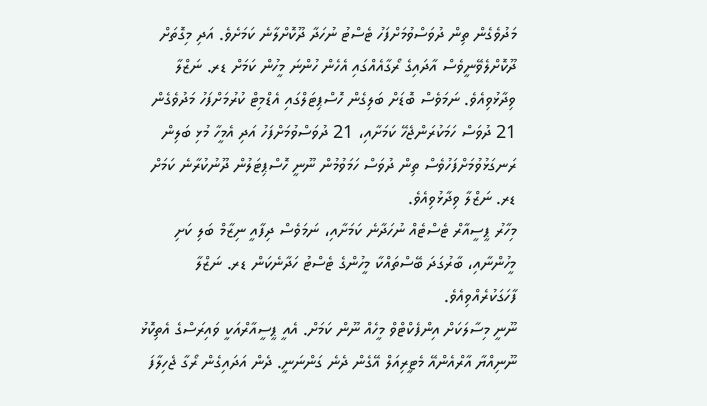މަދުވެގެން ތިން ދުވަސްވުމަށްފަހު ޓެސްޓު ނުހަދާ ދޫކޮށްލާނެ ކަމަށެވެ. އަދި މިގޮތަށް ދޫކޮށްލެވޭނީވެސް އާދައިގެ ރޯގާއެއްގައި އެހެން ހުންނަ މީހުން ކަމަށް ޑރ. ނަޒްލާ ވިދާޅުވިއެވެ. ނަމަވެސް ބޮޑަށް ބަލިގެން ހޮސްޕިޓަލްގައި އެޑްމިޓް ކުރުމަށްފަހު މަދުވެގެން 21 ދުވަސް ހަމަކުރަންޖެހޭ ކަމަށާއި، 21 ދުވަސްވުމަށްފަހު އަދި އެމީހާ މުޅި ބަލިން ރަނގަޅުވުމަށްފަހުވެސް ތިން ދުވަސް ހަމަވުމުން ނޫނީ ހޮސްޕިޓަލުން ދޫނުކުރާނެ ކަމަށް ޑރ. ނަޒްލާ ވިދާޅުވިއެވެ.
މިހާރު ޕީސީއާރް ޓެސްޓެއް ނުހަދާނެ ކަމަށާއި، ނަމަވެސް ދިފާއީ ނިޒާމް ބަލި ކަށި މީހުންނާއި، ބާރުގަދަ ބޭސްތައްކާ މީހުންގެ ޓެސްޓު ހަދާނެކަން ޑރ. ނަޒްލާ ފާހަގަކުރެއްވިއެވެ.
ނޫނީ މިސާލަކަށް އިންފެކްޓްވް މީހެއް ނޫން ކަމަށް. އެއީ ޕީސީއާރްއަކީ ވައިރަސްގެ އެތިކޮޅު ނޫނިއްޔާ އާރްއެންއޭ މެޓީރިއަލް އޭގެން ދެނެ ގަންނަނީ. ދެން އަދައިގެން ރޯގާ ޖެހިލާފަ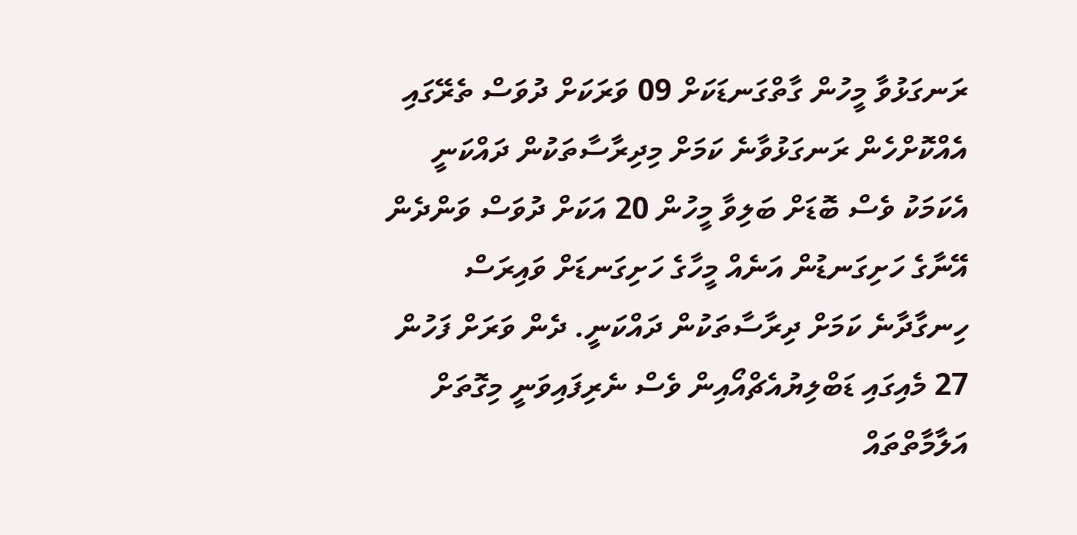ރަނގަޅުވާ މީހުން ގާތްގަނޑަކަށް 09 ވަރަކަށް ދުވަސް ތެރޭގައި އެއްކޮށްހެން ރަނގަޅުވާނެ ކަމަށް މިދިރާސާތަކުން ދައްކަނީ އެކަމަކު ވެސް ބޮޑަށް ބަލިވާ މީހުން 20 އަކަށް ދުވަސް ވަންދެން އޭނާގެ ހަށިގަނޑުން އަނެއް މީހާގެ ހަށިގަނޑަށް ވައިރަސް ހިނގާދާނެ ކަމަށް ދިރާސާތަކުން ދައްކަނީ. ދެން ވަރަށް ފަހުން 27 މެއިގައި ޑަބްލިޔުއެޗްއޯއިން ވެސް ނެރިފައިވަނީ މިގޮތަށް އަލާމާތްތައް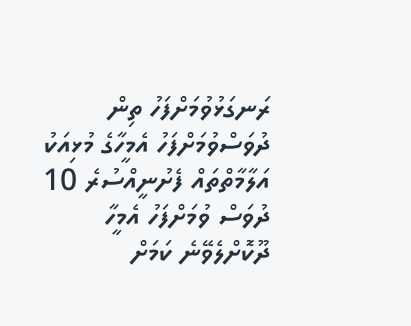ރަނގަޅުވުމަށްފަހު ތިން ދުވަސްވުމަށްފަހު އެމީހާގެ މުޅިއަކު އަލާމާތްތައް ފެށުނީއްސުރެ 10 ދުވަސް ވުމަށްފަހު އެމީހާ ދޫކޮށްލެވޭނެ ކަމަށް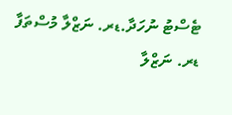ޓެސްޓު ނުހަދާ.ޑރ. ނަޒްލާ މުސްތަފާ
ޑރ. ނަޒްލާ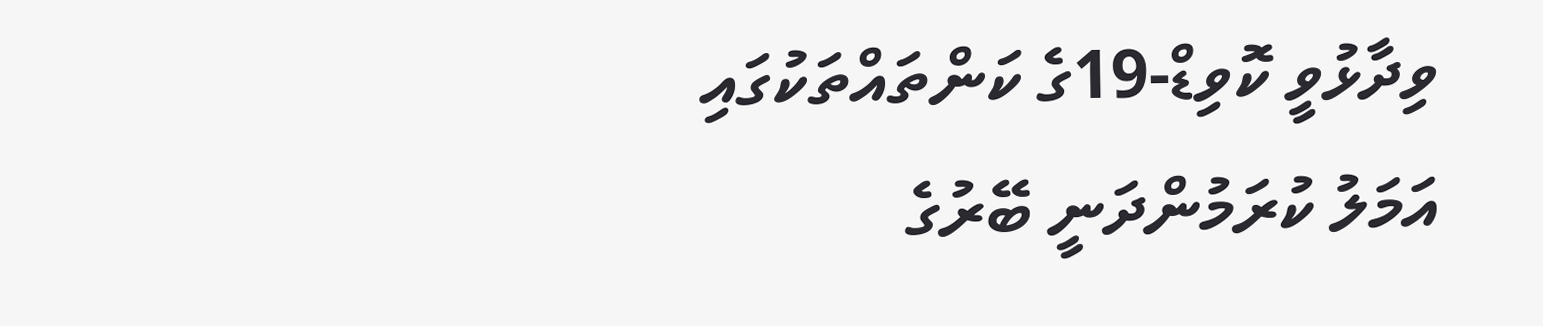ވިދާޅުވީ ކޮވިޑް-19ގެ ކަންތައްތަކުގައި އަމަލު ކުރަމުންދަނީ ބޭރުގެ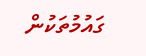ގައުމުތަކުން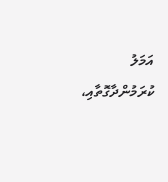އަމަލު ކުރަމުންދާގޮތާއި،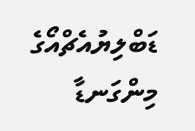ޑަބްލިޔުއެޗްއޯގެ މިންގަނޑާ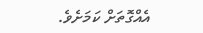އެއްގޮތަށް ކަމަށެވެ.